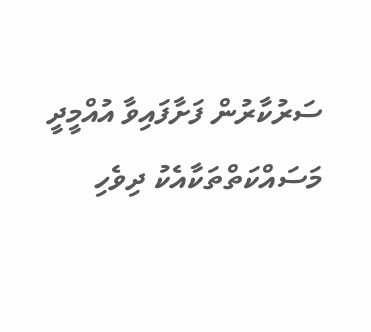ސަރުކާރުން ފަށާފައިވާ އުއްމީދީ މަސައްކަތްތަކާއެކު ދިވެހި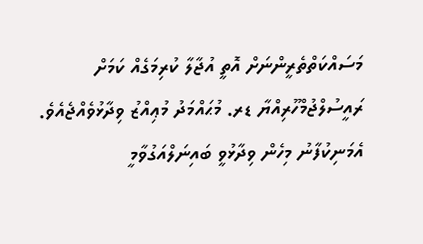މަސައްކަތްތެރީންނަށް އޮތީ އުޖާލާ ކުރިމަގެއް ކަމަށް ރައީސުލްޖުމްހޫރިއްޔާ ޑރ. މުޙައްމަދު މުޢިއްޒު ވިދާޅުވެއްޖެއެވެ.
އެމަނިކުފާނު މިހެން ވިދާޅުވީ ބައިނަލްއަގުވާމީ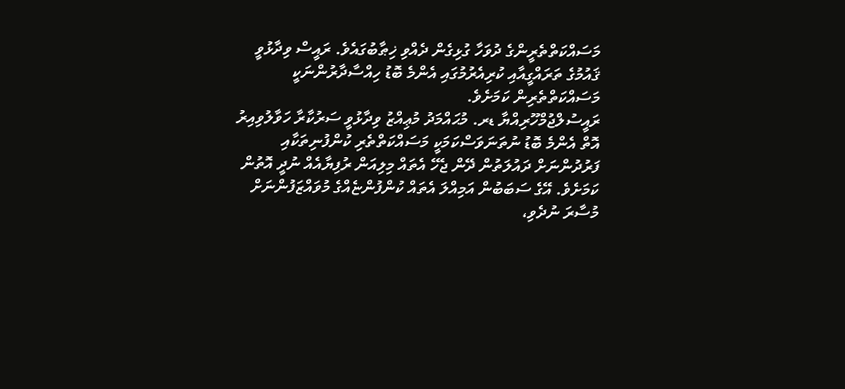މަސައްކަތްތެރީންގެ ދުވަހާ ގުޅިގެން ދެއްވި ޚިޠާބުގައެވެ. ރައީސް ވިދާޅުވީ ޤައުމުގެ ތަރައްގީއާއި ކުރިއެރުމުގައި އެންމެ ބޮޑު ހިއްސާދާރުންނަކީ މަސައްކަތްތެރިން ކަމަށެވެ.
ރައީސުލްޖުމްހޫރިއްޔާ ޑރ. މުޙައްމަދު މުޢިއްޒު ވިދާޅުވީ ސަރުކާރާ ހަވާލުވިއިރު އޮތް އެންމެ ބޮޑު ނުތަނަވަސްކަމަކީ މަސައްކަތްތެރި ކުންފުނިތަކާއި ފަރުދުންނަށް ދައުލަތުން ދޭން ޖެހޭ އެތައް މިލިއަން ރުފިޔާއެއް ނުދީ އޮތުން ކަމަށެވެ. އޭގެ ސަބަބުން އަމިއްލަ އެތައް ކުންފުންޏެއްގެ މުވައްޒަފުންނަށް މުސާރަ ނުދެވި،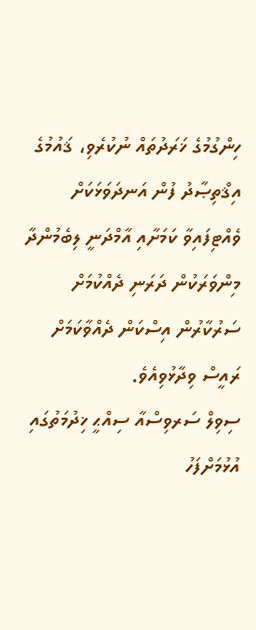ހިންގުމުގެ ޚަރަދުތައް ނުކުރެވި، ޤައުމުގެ އިޤްތިޞާދު ފުން އަނދަވަޅަކަށް ވެއްޓިފައިވާ ކަމަށާއި އާމްދަނީ ލިބެމުންދާ މިންވަރަކުން ދަރަނި ދެއްކުމަށް ސަރުކާރުން އިސްކަން ދެއްވާކަމަށް ރައީސް ވިދާޅުވިއެވެ.
ސިވިލް ސަރވިސްއާ ސިއްޙީ ޚިދުމަތުގައި އުޅުމަށްފަހު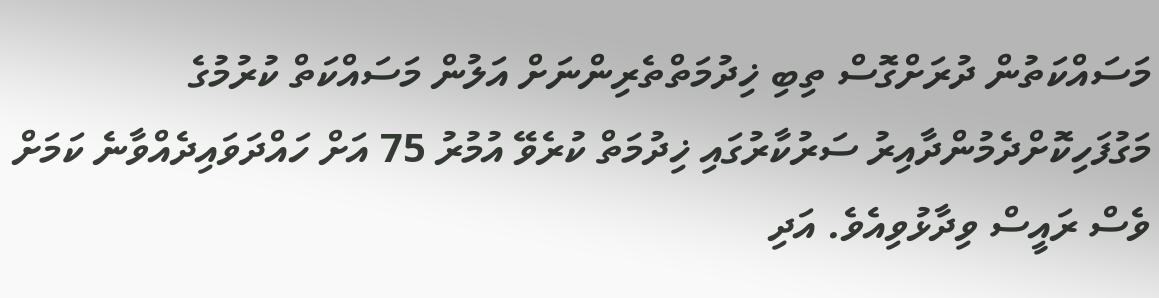މަސައްކަތުން ދުރަށްގޮސް ތިބި ޚިދުމަތްތެރިންނަށް އަލުން މަސައްކަތް ކުރުމުގެ މަގުފަހިކޮށްދެމުންދާއިރު ސަރުކާރުގައި ޚިދުމަތް ކުރެވޭ އުމުރު 75 އަށް ހައްދަވައިދެއްވާނެ ކަމަށް ވެސް ރައީސް ވިދާޅުވިއެވެ. އަދި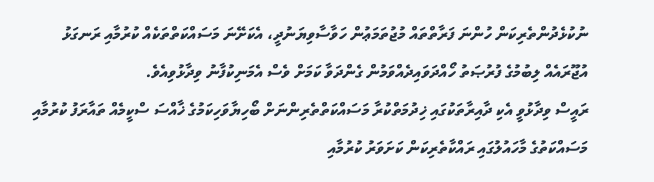ނުކުޅެދުންތެރިކަން ހުންނަ ފަރާތްތައް މުޖުތަމަޢުން ހަވާސާވިޔަނުދީ، އެކަށޭނަ މަސައްކަތްތަކެއް ކުރުމާއި ރަނގަޅު އުޖޫރައެއް ލިބުމުގެ ފުރުޞަތު ހޯއްދަވައިދެއްވަމުން ގެންދަވާ ކަމަށް ވެސް އެމަނިކުފާނު ވިދާޅުވިއެވެ.
ރައީސް ވިދާޅުވީ އެކި ދާއިރާތަކުގައި ޚިދުމަތްކުރާ މަސައްކަތްތެރިންނަށް ބޯހިޔާވަހިކަމުގެ ޚާއްސަ ސްކީމެއް ތައާރަފު ކުރުމާއި މަސައްކަތުގެ މާހައުލުގައި ރައްކާތެރިކަން ކަށަވަރު ކުރުމާއި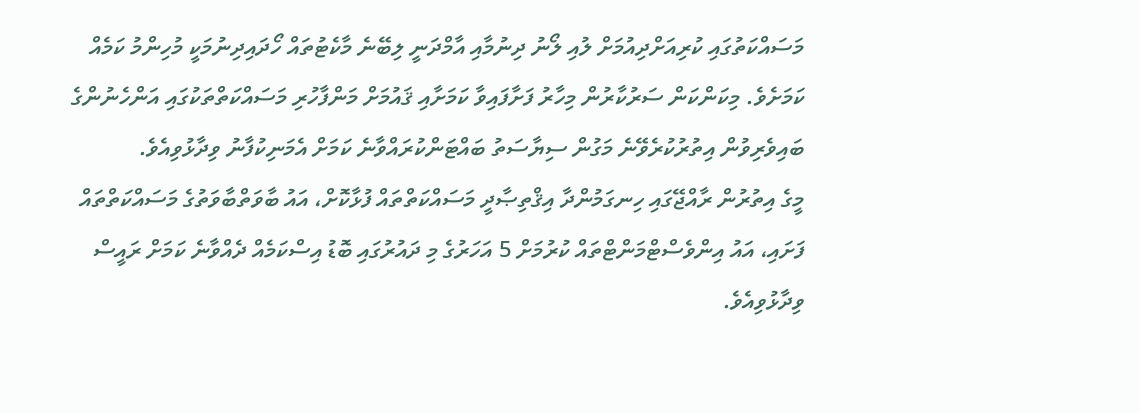މަސައްކަތުގައި ކުރިއަށްދިއުމަށް ލުއި ލޯނު ދިނުމާއި އާމްދަނީ ލިބޭނެ މާކެޓުތައް ހޯދައިދިނުމަކީ މުހިންމު ކަމެއް ކަމަށެވެ. މިކަންކަން ސަރުކާރުން މިހާރު ފަށާފައިވާ ކަމަށާއި ޤައުމަށް މަންފާހުރި މަސައްކަތްތަކުގައި އަންހެނުންގެ ބައިވެރިވުން އިތުރުކުރެވޭނެ މަގުން ސިޔާސަތު ބައްޓަންކުރައްވާނެ ކަމަށް އެމަނިކުފާނު ވިދާޅުވިއެވެ.
މީގެ އިތުރުން ރާއްޖޭގައި ހިނގަމުންދާ އިޤްތިޞާދީ މަސައްކަތްތައް ފުޅާކޮށް، އައު ބާވަތްބާވަތުގެ މަސައްކަތްތައް ފަށައި، އައު އިންވެސްޓްމަންޓްތައް ކުރުމަށް 5 އަހަރުގެ މި ދައުރުގައި ބޮޑު އިސްކަމެއް ދެއްވާނެ ކަމަށް ރައީސް ވިދާޅުވިއެވެ.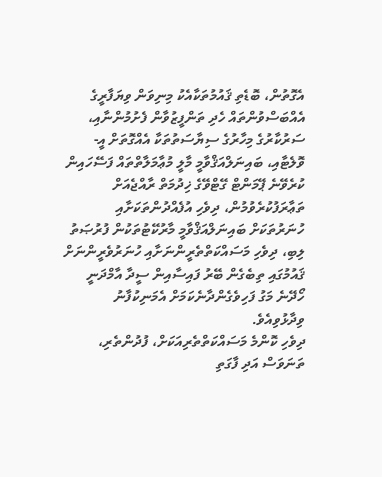އެގޮތުން، ބޮޑެތި ޤައުމުތަކާއެކު މިނިވަން ވިޔަފާރީގެ އެއްބަސްވުންތައް ހެދި ތަންފީޒުވާން ފެށުމުންނާއި، ސަރުކާރުގެ މިހާރުގެ ސިޔާސަތުތަކާ އެއްގޮތަށް އީ-ވޮލެޓާއި، ބައިނަލްއަޤްވާމީ މާލީ މުޢާމަލާތްތައް ފަސޭހައިން ކުރެވޭނެ ޕޭމަންޓް ގޭޓްވޭގެ ޚިދުމަތް ރާއްޖެއަށް ތަޢާރަފުކުރެވުމުން، ދިވެހި އުފެއްދުންތަކަށާއި ހުނަރުތަކަށް ބައިނަލްއަޤްވާމީ މާރުކޭޓުތަކުން ފުރުޞަތު ލިބި، ދިވެހި މަސައްކަތްތެރީންނަށާއި ހުނަރުވެރީންނަށް ޤައުމުގައި ތިބެގެން ބޭރު ފައިސާއިން ސީދާ އާމްދަނީ ހޯދޭނެ މަގު ފަހިވެގެންދާނެކަމަށް އެމަނިކުފާނު ވިދާޅުވިއެވެ.
ދިވެހި ކޮންމެ މަސައްކަތްތެރިއަކަށް، ފުދުންތެރި، ތަނަވަސް އަދި ފާގަތި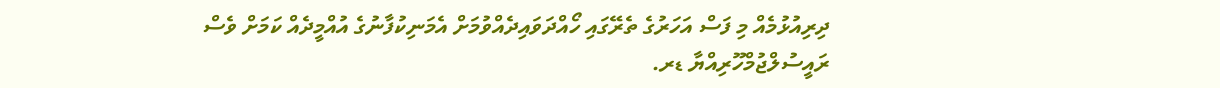ދިރިއުޅުމެއް މި ފަސް އަހަރުގެ ތެރޭގައި ހޯއްދަވައިދެއްވުމަށް އެމަނިކުފާނުގެ އުއްމީދެއް ކަމަށް ވެސް ރައީސުލްޖުމްހޫރިއްޔާ ޑރ.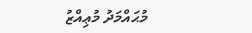މުޙައްމަދު މުޢިއްޒު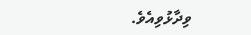ވިދާޅުވިއެވެ.